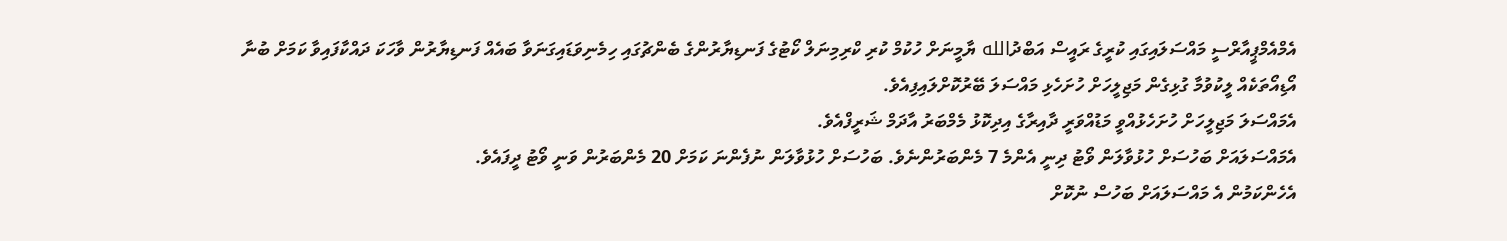އެމްއެމްޕީއާރްސީ މައްސަލައިގައި ކުރީގެ ރައީސް އަބްދުالله ޔާމީނަށް ހުކުމް ކުރި ކްރިމިނަލް ކޯޓުގެ ފަނޑިޔާރުންގެ ބެންޗުގައި ހިމެނިވަޑައިގަނަވާ ބައެއް ފަނޑިޔާރުން ވާހަކަ ދައްކާފައިވާ ކަމަށް ބުނާ އޯޑިއޯތަކެއް ލީކުވުމާ ގުޅިގެން މަޖިލީހަށް ހުށަހެޅި މައްސަލަ ބޭރުކޮށްލައިފިއެވެ.
އެމައްސަލަ މަޖިލީހަށް ހުށަހެޅުއްވީ މަޑުއްވަރީ ދާއިރާގެ އިދިކޮޅު މެމްބަރު އާދަމް ޝަރީފްއެވެ.
އެމައްސަލައަށް ބަހުސަށް ހުޅުވާލަން ވޯޓު ދިނީ އެންމެ 7 މެންބަރުންނެވެ. ބަހުސަށް ހުޅުވާލަން ނުފެންނަ ކަމަށް 20 މެންބަރުން ވަނީ ވޯޓު ދީފައެވެ.
އެހެންކަމުން އެ މައްސަލައަށް ބަހުސް ނުކޮށް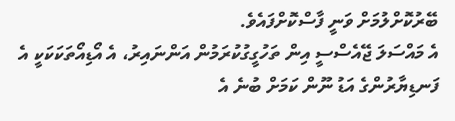ބޭރުކޮށްލުމަށް ވަނީ ފާސްކޮށްފައެވެ.
އެ މައްސަލަ ޖޭއެސްސީ އިން ތަހުގީގުކުރަމުން އަންނައިރު، އެ އޯޑިއޯތަކަކަކީ އެ ފަނޑިޔާރުންގެ އަޑު ނޫން ކަމަށް ބުނެ އެ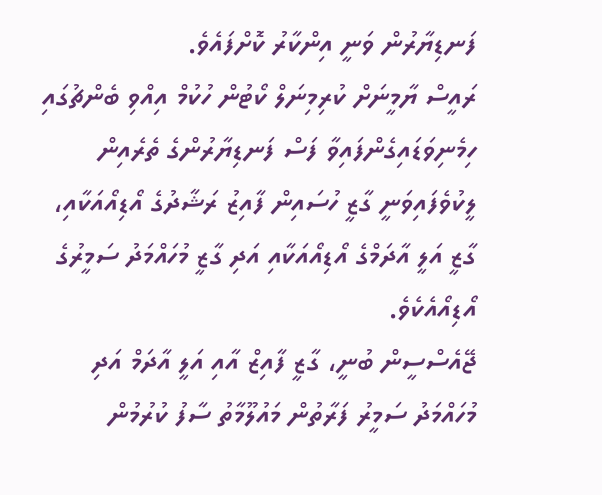ފަނޑިޔާރުން ވަނީ އިންކާރު ކޮށްފައެވެ.
ރައީސް ޔާމީނަށް ކުރިމިނަލް ކޯޓުން ހުކުމް އިއްވި ބެންޗުގައި ހިމެނިވަޑައިގެންފައިވާ ފަސް ފަނޑިޔާރުންގެ ތެރެއިން ލީކުވެފައިވަނީ ގާޒީ ހުސައިން ފާއިޒު ރަޝާދުގެ އޯޑިއޯއަކާއި، ގާޒީ އަލީ އާދަމްގެ އޯޑިއޯއަކާއި އަދި ގާޒީ މުހައްމަދު ސަމީރުގެ އޯޑިއޯއެކެވެ.
ޖޭއެސްސީން ބުނީ، ގާޒީ ފާއިޒް އާއި އަލީ އާދަމް އަދި މުހައްމަދު ސަމީރު ފަރާތުން މައުލޫމާތު ސާފު ކުރުމުން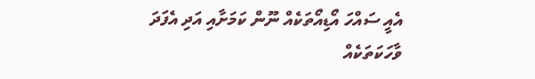އެއީ ސައްހަ އޯޑިއޯތަކެއް ނޫން ކަމަށާއި އަދި އެފަދަ ވާހަކަތަކެއް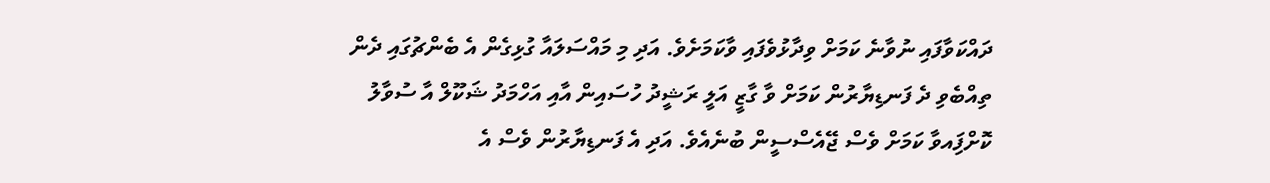ދައްކަވާފައި ނުވާނެ ކަމަށް ވިދާޅުވެފައި ވާކަމަށެވެ. އަދި މި މައްސަލައާ ގުޅިގެން އެ ބެންޗުގައި ދެން ތިއްބެވި ދެ ފަނޑިޔާރުން ކަމަށް ވާ ގާޒީ އަލީ ރަޝީދު ހުސައިން އާއި އަހްމަދު ޝަކޫލް އާ ސުވާލު ކޮށްފަިއވާ ކަމަށް ވެސް ޖޭއެސްސީން ބުނެއެވެ. އަދި އެ ފަނޑިޔާރުން ވެސް އެ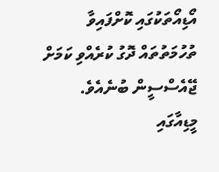އޯޑިއޯތަކުގައި ކޮށްފައިވާ ތުހުމަތުތައް ދޮގު ކުރެއްވި ކަމަށް ޖޭއެސްސީން ބުނެއެވެ.
މީޑިއާގައި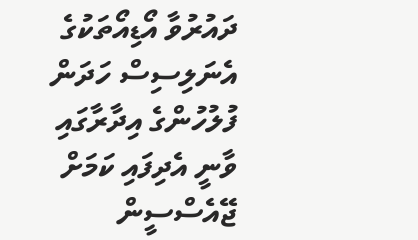ދައުރުވާ އޯޑިއޯތަކުގެ އެނަލިސިސް ހަދަން ފުލުހުންގެ އިދާރާގައި ވާނީ އެދިފައި ކަމަށް ޖޭއެސްސީން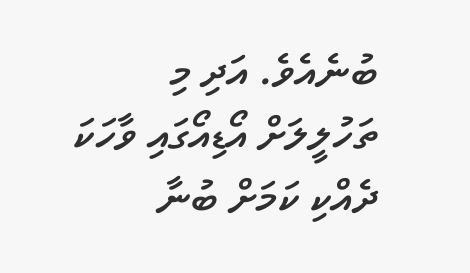ބުނެއެވެ. އަދި މި ތަހުލީލަށް އޯޑިއޯގައި ވާހަކަ ދެއްކި ކަމަށް ބުނާ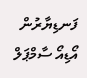ފަނޑިޔާރުން އޯޑިއޯ ސާމްޕަލް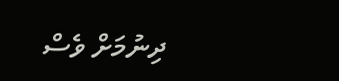ދިނުމަށް ވެސް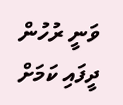ވަނީ ރުހުން ދީފައި ކަމަށް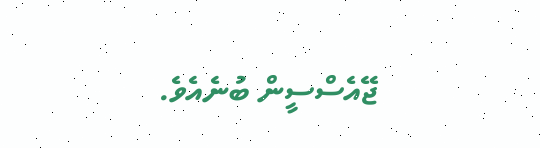ޖޭއެސްސީން ބުނެއެވެ.